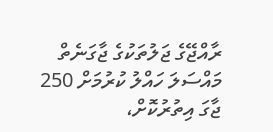ރާއްޖޭގެ ޖަލުތަކުގެ ޖާގަނެތް މައްސަލަ ހައްލު ކުރުމަށް 250 ޖާގަ އިތުރުކޮށް،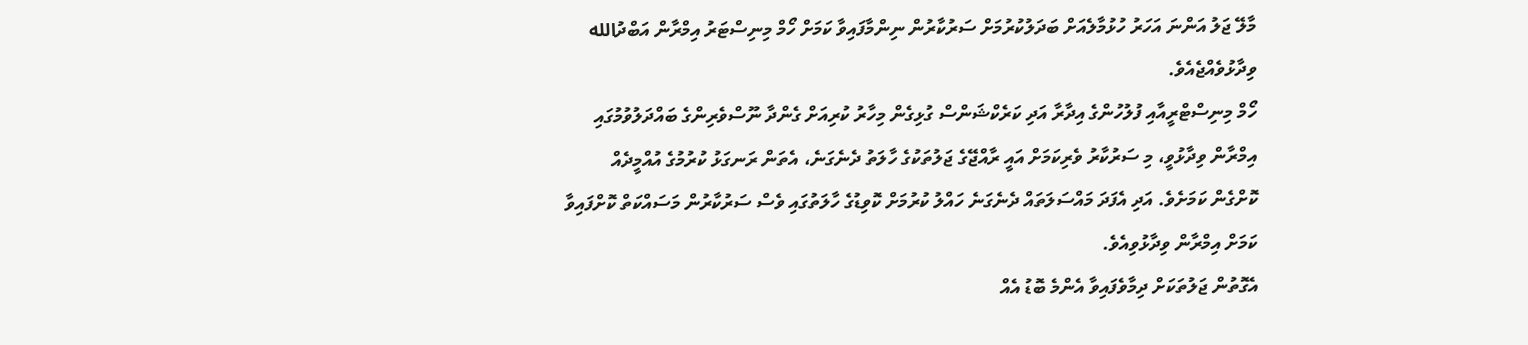މާލޭ ޖަލު އަންނަ އަހަރު ހުޅުމާލެއަށް ބަދަލުކުރުމަށް ސަރުކާރުން ނިންމާފައިވާ ކަމަށް ހޯމް މިނިސްޓަރު އިމްރާން އަބްދުالله ވިދާޅުވެއްޖެއެވެ.
ހޯމް މިނިސްޓްރީއާއި ފުލުހުންގެ އިދާރާ އަދި ކަރެކްޝަންސް ގުޅިގެން މިހާރު ކުރިއަށް ގެންދާ ނޫސްވެރިންގެ ބައްދަލުވުމުގައި އިމްރާން ވިދާޅުވީ، މި ސަރުކާރު ވެރިކަމަށް އައީ ރާއްޖޭގެ ޖަލުތަކުގެ ހާލަތު ދެނެގަނެ، އެތަން ރަނގަޅު ކުރުމުގެ އުއްމީދެއް ކޮށްގެން ކަމަށެވެ. އަދި އެފަދަ މައްސަލަތައް ދެނެގަނެ ހައްލު ކުރުމަށް ކޮވިޑުގެ ހާލަތުގައި ވެސް ސަރުކާރުން މަސައްކަތް ކޮށްފައިވާ ކަމަށް އިމްރާން ވިދާޅުވިއެވެ.
އެގޮތުން ޖަލުތަކަށް ދިމާވެފައިވާ އެންމެ ބޮޑު އެއް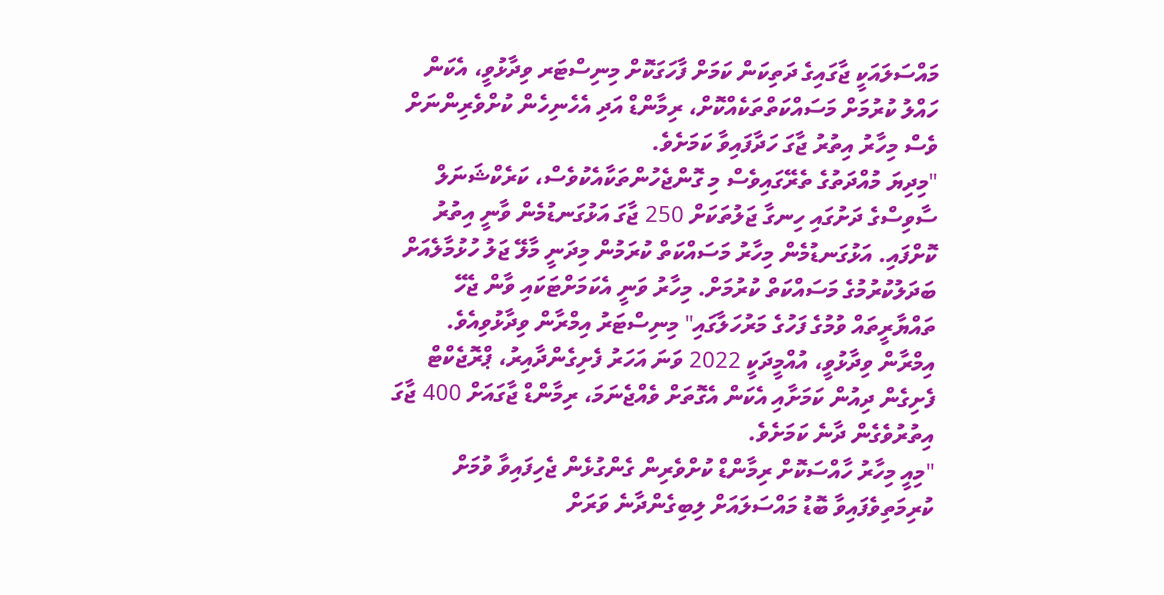މައްސަލައަކީ ޖާގައިގެ ދަތިކަން ކަމަށް ފާހަގަކޮށް މިނިސްޓަރ ވިދާޅުވީ، އެކަން ހައްލު ކުރުމަށް މަސައްކަތްތަކެއްކޮށް، ރިމާންޑް އަދި އެހެނިހެން ކުށްވެރިންނަށް ވެސް މިހާރު އިތުރު ޖާގަ ހަދާފައިވާ ކަމަށެވެ.
"މިދިޔަ މުއްދަތުގެ ތެރޭގައިވެސް މި ގޮންޖެހުންތަކާއެކުވެސް، ކަރެކްޝަނަލް ސާވިސްގެ ދަށުގައި ހިނގާ ޖަލުތަކަށް 250 ޖާގަ އަޅުގަނޑުމެން ވާނީ އިތުރު ކޮށްފައި. އަޅުގަނޑުމެން މިހާރު މަސައްކަތް ކުރަމުން މިދަނީ މާލޭ ޖަލު ހުޅުމާލެއަށް ބަދަލުކުރުމުގެ މަސައްކަތް ކުރުމަށް. މިހާރު ވަނީ އެކަމަށްޓަކައި ވާން ޖެހޭ ތައްޔާރީތައް ވުމުގެ ފަހުގެ މަރުހަލާގައި" މިނިސްޓަރު އިމްރާން ވިދާޅުވިއެވެ.
އިމްރާން ވިދާޅުވީ، އުއްމީދަކީ 2022 ވަނަ އަހަރު ފެށިގެންދާއިރު، ޕްރޮޖެކްޓް ފެށިގެން ދިއުން ކަމަށާއި އެކަން އެގޮތަށް ވެއްޖެނަމަ، ރިމާންޑް ޖާގައަށް 400 ޖާގަ އިތުރުވެގެން ދާނެ ކަމަށެވެ.
"މިއީ މިހާރު ހާއްސަކޮށް ރިމާންޑް ކުށްވެރިން ގެންގުޅެން ޖެހިފައިވާ ވުމަށް ކުރިމަތިވެފައިވާ ބޮޑު މައްސަލައަށް ލިބިގެންދާނެ ވަރަށް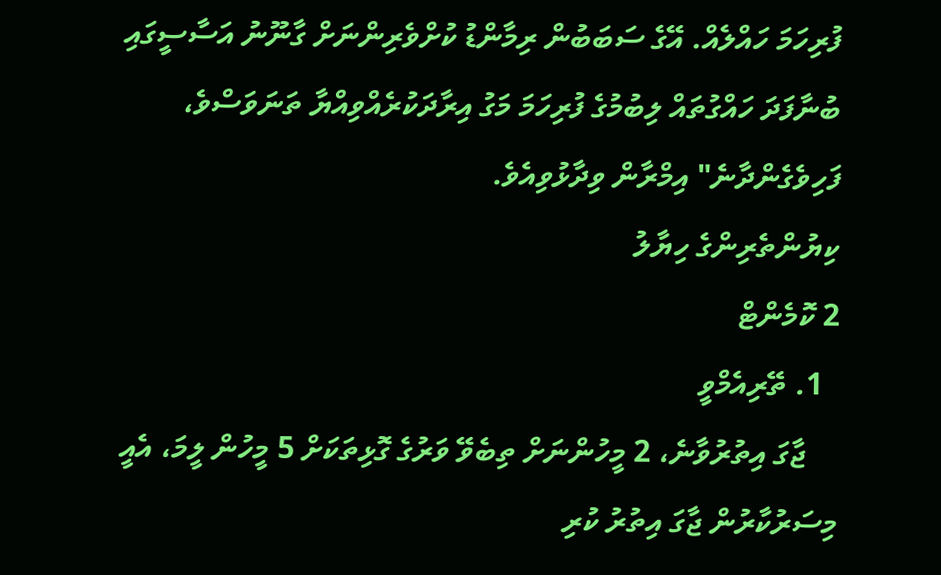ފުރިހަމަ ހައްލެއް. އޭގެ ސަބަބުން ރިމާންޑު ކުށްވެރިންނަށް ގާނޫނު އަސާސީގައި ބުނާފަދަ ހައްގުތައް ލިބުމުގެ ފުރިހަމަ މަގު އިރާދަކުރެއްވިއްޔާ ތަނަވަސްވެ، ފަހިވެގެންދާނެ" އިމްރާން ވިދާޅުވިއެވެ.
ކިޔުންތެރިންގެ ހިޔާލު
2 ކޮމެންޓް
  1. ތޭރިއެމްވީ
    ޖާގަ އިތުރުވާނެ، 2 މީހުންނަށް ތިބެވޭ ވަރުގެ ގޮޅިތަކަށް 5 މީހުން ލީމަ، އެއީ މިސަރުކާރުން ޖާގަ އިތުރު ކުރި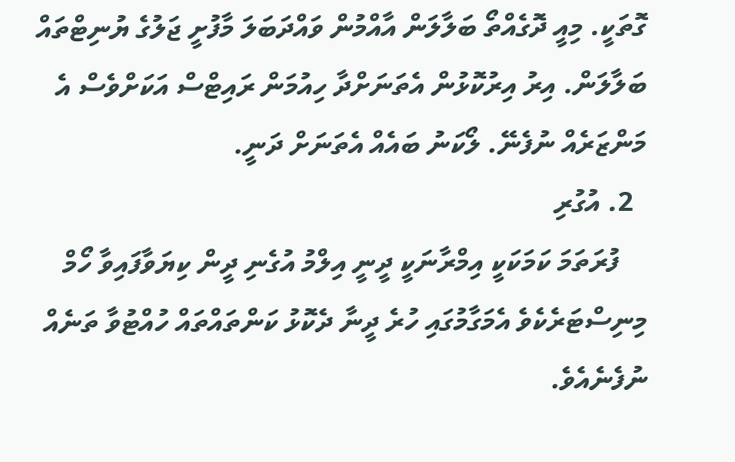ގޮތަކީ. މިއީ ދޮގެއްތޯ ބަލާލަން އާއްމުން ވައްދަބަލަ މާފުށީ ޖަލުގެ ޔުނިޓްތައް ބަލާލަން. އިރު އިރުކޮޅުން އެތަނަށްދާ ހިއުމަން ރައިޓްސް އަކަށްވެސް އެ މަންޒަރެއް ނުފެނޭ. ލޯކަނު ބައެއް އެތަނަށް ދަނީ.
  2. އުގުރި
    ފުރަތަމަ ކަމަކަކީ އިމްރާނަކީ ދީނީ އިލްމު އުގެނި ދީން ކިޔަވާފައިވާ ހޯމް މިނިސްޓަރެކެވެ އެމަގާމުގައި ހުރެ ދީނާ ދެކޮޅު ކަންތައްތައް ހުއްޓުވާ ތަނެއް ނުފެނެއެވެ.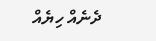ދެނެއް ހިޔެއް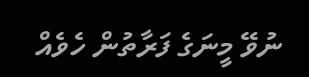ނުވޭ މީނަގެ ފަރާތުން ހެވެއް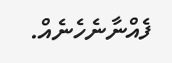ފެއްނާނެހެނެއް.